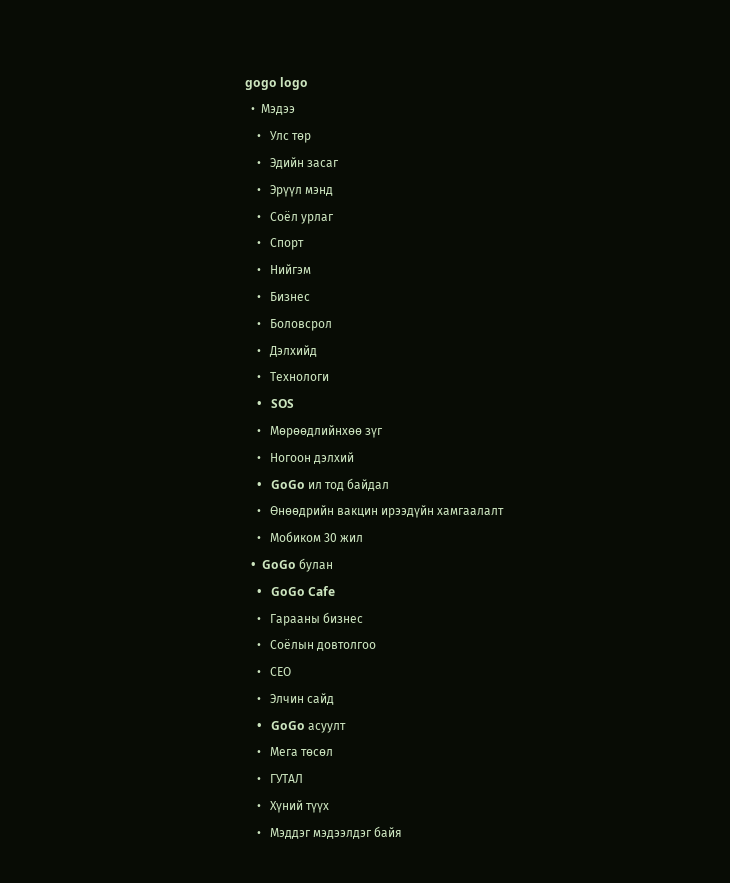gogo logo
  •  Мэдээ
    •   Улс төр
    •   Эдийн засаг
    •   Эрүүл мэнд
    •   Соёл урлаг
    •   Спорт
    •   Нийгэм
    •   Бизнес
    •   Боловсрол
    •   Дэлхийд
    •   Технологи
    •   SOS
    •   Мөрөөдлийнхөө зүг
    •   Ногоон дэлхий
    •   GoGo ил тод байдал
    •   Өнөөдрийн вакцин ирээдүйн хамгаалалт
    •   Мобиком 30 жил
  •  GoGo булан
    •   GoGo Cafe
    •   Гарааны бизнес
    •   Соёлын довтолгоо
    •   СEO
    •   Элчин сайд
    •   GoGo асуулт
    •   Мега төсөл
    •   ГУТАЛ
    •   Хүний түүх
    •   Мэддэг мэдээлдэг байя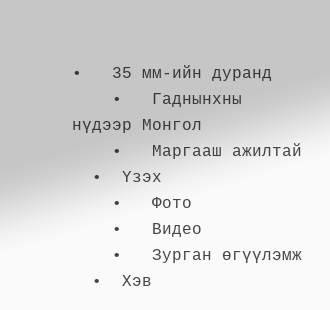•   35 мм-ийн дуранд
    •   Гаднынхны нүдээр Монгол
    •   Маргааш ажилтай
  •  Үзэх
    •   Фото
    •   Видео
    •   Зурган өгүүлэмж
  •  Хэв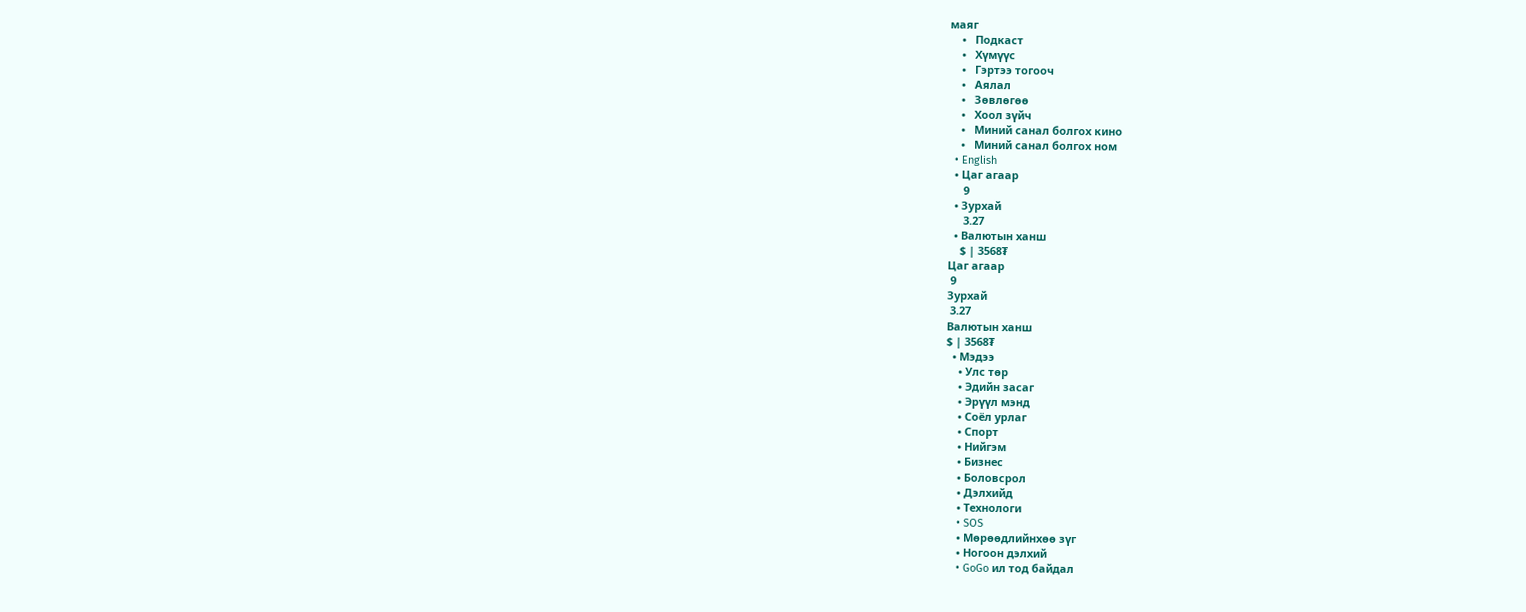маяг
    •   Подкаст
    •   Хүмүүс
    •   Гэртээ тогооч
    •   Аялал
    •   Зөвлөгөө
    •   Хоол зүйч
    •   Миний санал болгох кино
    •   Миний санал болгох ном
  • English
  • Цаг агаар
     9
  • Зурхай
     3.27
  • Валютын ханш
    $ | 3568₮
Цаг агаар
 9
Зурхай
 3.27
Валютын ханш
$ | 3568₮
  • Мэдээ
    • Улс төр
    • Эдийн засаг
    • Эрүүл мэнд
    • Соёл урлаг
    • Спорт
    • Нийгэм
    • Бизнес
    • Боловсрол
    • Дэлхийд
    • Технологи
    • SOS
    • Мөрөөдлийнхөө зүг
    • Ногоон дэлхий
    • GoGo ил тод байдал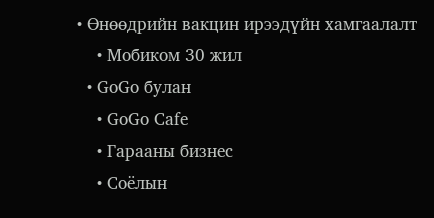• Өнөөдрийн вакцин ирээдүйн хамгаалалт
    • Мобиком 30 жил
  • GoGo булан
    • GoGo Cafe
    • Гарааны бизнес
    • Соёлын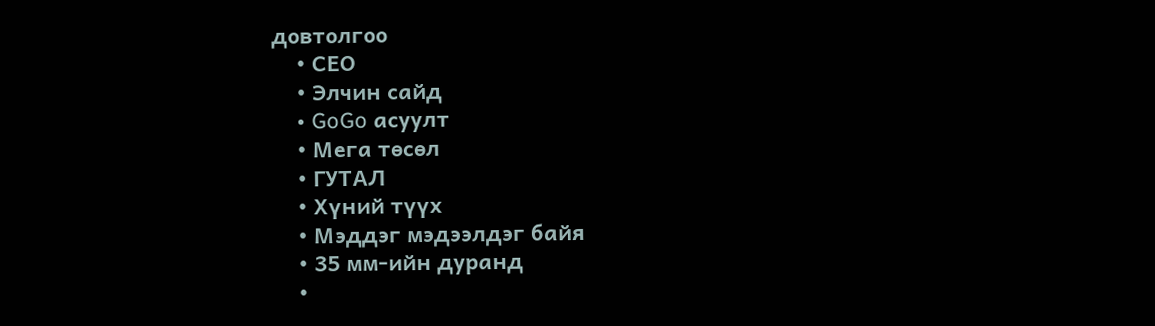довтолгоо
    • СEO
    • Элчин сайд
    • GoGo асуулт
    • Мега төсөл
    • ГУТАЛ
    • Хүний түүх
    • Мэддэг мэдээлдэг байя
    • 35 мм-ийн дуранд
    •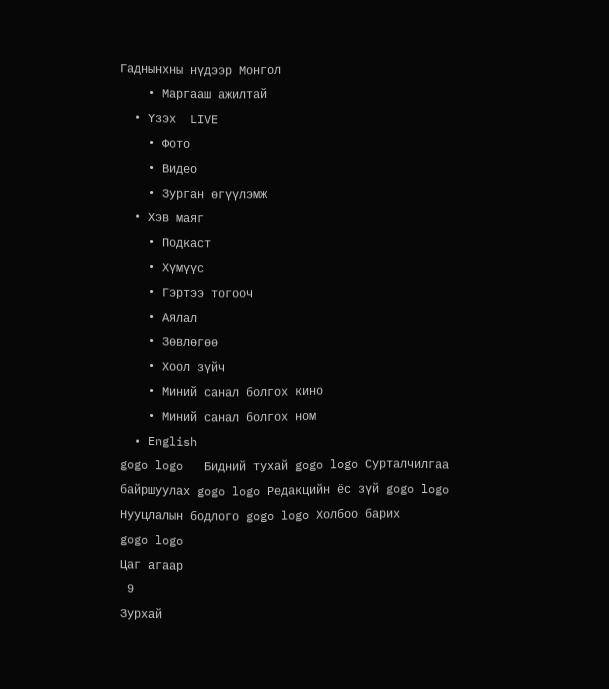Гаднынхны нүдээр Монгол
    • Маргааш ажилтай
  • Үзэх  LIVE
    • Фото
    • Видео
    • Зурган өгүүлэмж
  • Хэв маяг
    • Подкаст
    • Хүмүүс
    • Гэртээ тогооч
    • Аялал
    • Зөвлөгөө
    • Хоол зүйч
    • Миний санал болгох кино
    • Миний санал болгох ном
  • English
gogo logo   Бидний тухай gogo logo Сурталчилгаа байршуулах gogo logo Редакцийн ёс зүй gogo logo Нууцлалын бодлого gogo logo Холбоо барих
gogo logo
Цаг агаар
 9
Зурхай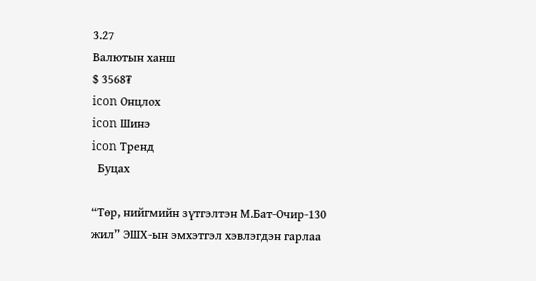3.27
Валютын ханш
$ 3568₮
icon Онцлох
icon Шинэ
icon Тренд
  Буцах

“Төр, нийгмийн зүтгэлтэн М.Бат-Очир-130 жил” ЭШХ-ын эмхэтгэл хэвлэгдэн гарлаа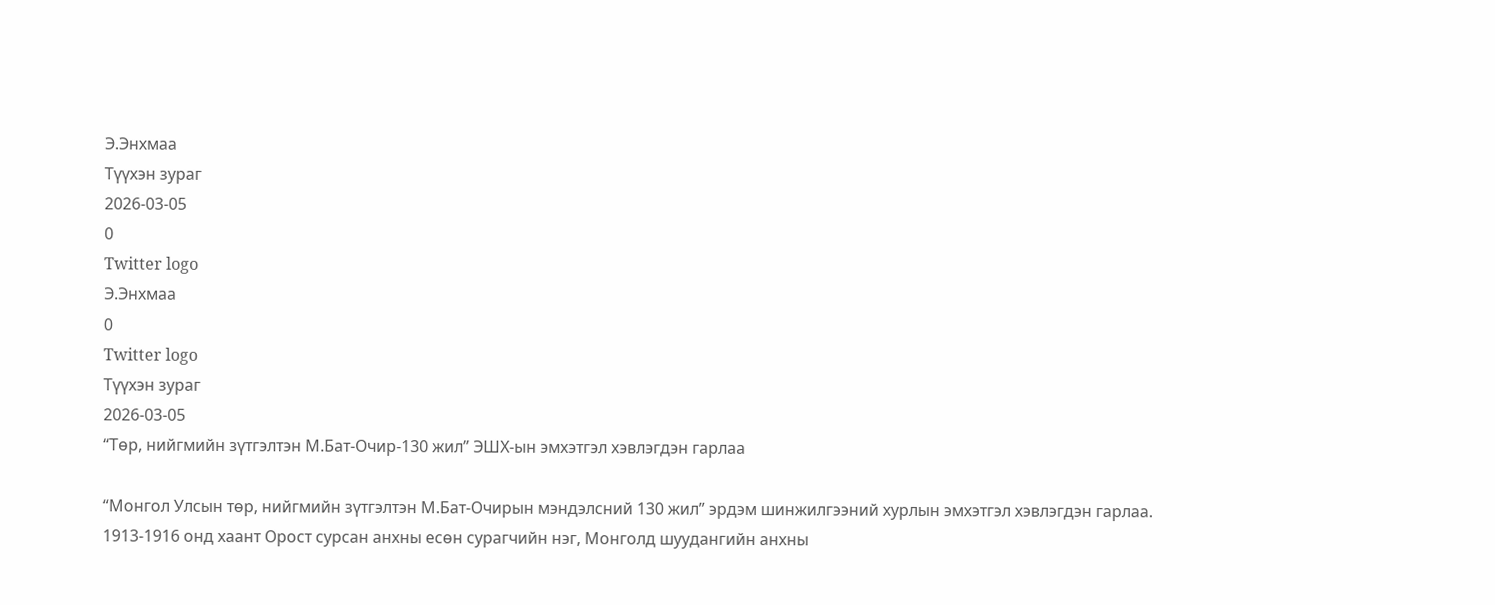Э.Энхмаа
Түүхэн зураг
2026-03-05
0
Twitter logo
Э.Энхмаа
0
Twitter logo
Түүхэн зураг
2026-03-05
“Төр, нийгмийн зүтгэлтэн М.Бат-Очир-130 жил” ЭШХ-ын эмхэтгэл хэвлэгдэн гарлаа

“Монгол Улсын төр, нийгмийн зүтгэлтэн М.Бат-Очирын мэндэлсний 130 жил” эрдэм шинжилгээний хурлын эмхэтгэл хэвлэгдэн гарлаа. 1913-1916 онд хаант Орост сурсан анхны есөн сурагчийн нэг, Монголд шуудангийн анхны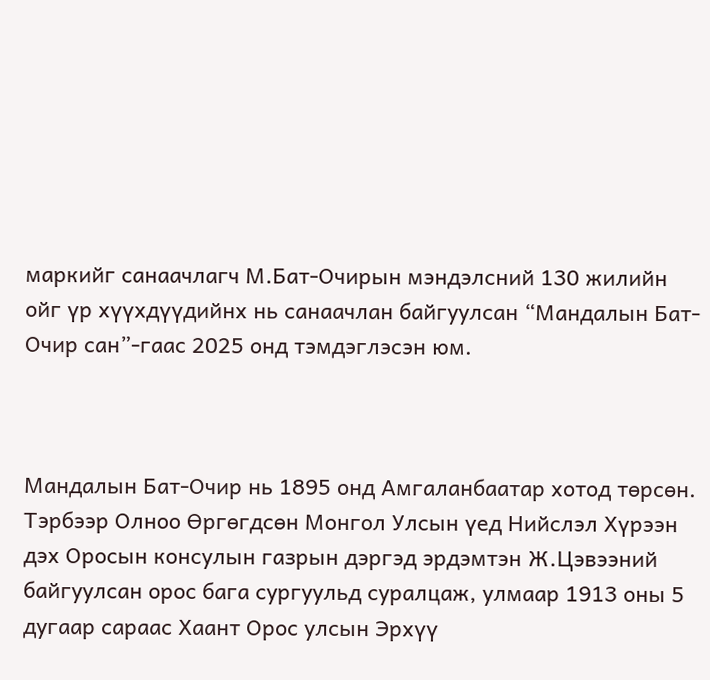маркийг санаачлагч М.Бат-Очирын мэндэлсний 130 жилийн ойг үр хүүхдүүдийнх нь санаачлан байгуулсан “Мандалын Бат-Очир сан”-гаас 2025 онд тэмдэглэсэн юм.



Мандалын Бат-Очир нь 1895 онд Амгаланбаатар хотод төрсөн. Тэрбээр Олноо Өргөгдсөн Монгол Улсын үед Нийслэл Хүрээн дэх Оросын консулын газрын дэргэд эрдэмтэн Ж.Цэвээний байгуулсан орос бага сургуульд суралцаж, улмаар 1913 оны 5 дугаар сараас Хаант Орос улсын Эрхүү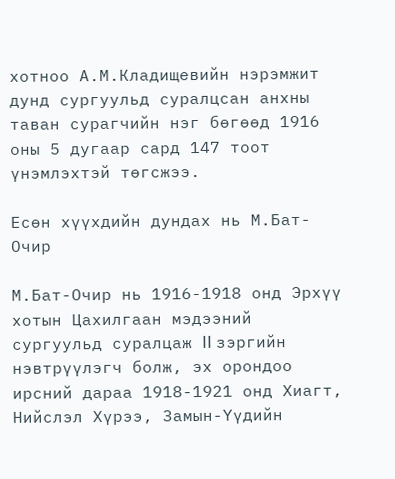хотноо А.М.Кладищевийн нэрэмжит дунд сургуульд суралцсан анхны таван сурагчийн нэг бөгөөд 1916 оны 5 дугаар сард 147 тоот үнэмлэхтэй төгсжээ.

Есөн хүүхдийн дундах нь М.Бат-Очир

М.Бат-Очир нь 1916-1918 онд Эрхүү хотын Цахилгаан мэдээний сургуульд суралцаж II зэргийн нэвтрүүлэгч болж, эх орондоо ирсний дараа 1918-1921 онд Хиагт, Нийслэл Хүрээ, Замын-Үүдийн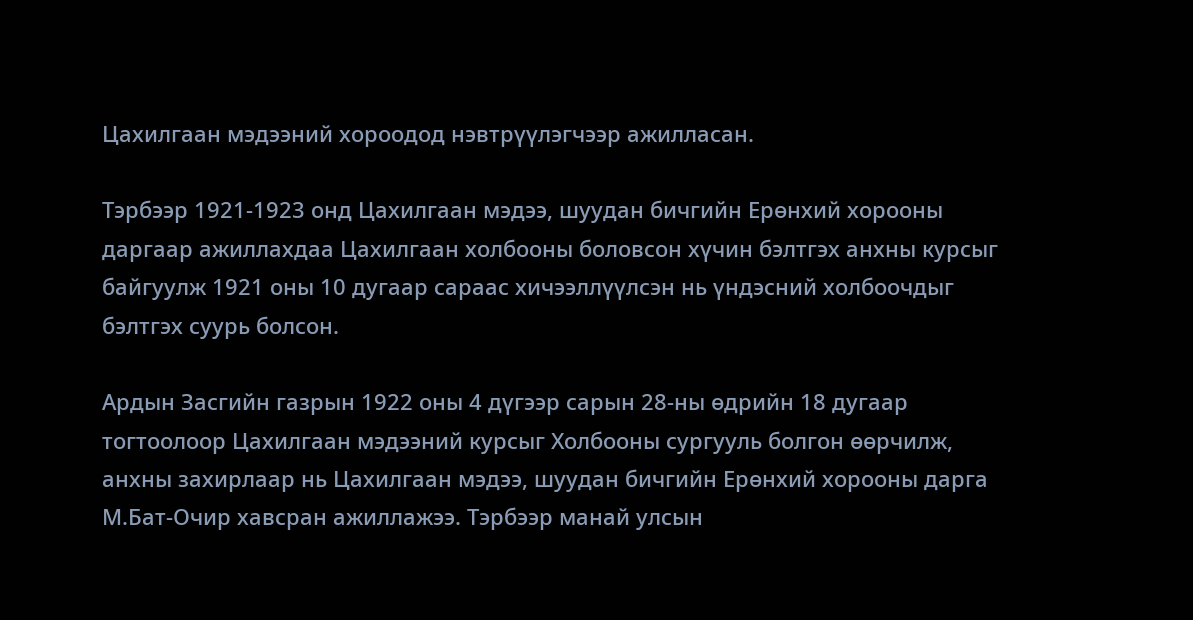Цахилгаан мэдээний хороодод нэвтрүүлэгчээр ажилласан.

Тэрбээр 1921-1923 онд Цахилгаан мэдээ, шуудан бичгийн Ерөнхий хорооны даргаар ажиллахдаа Цахилгаан холбооны боловсон хүчин бэлтгэх анхны курсыг байгуулж 1921 оны 10 дугаар сараас хичээллүүлсэн нь үндэсний холбоочдыг бэлтгэх суурь болсон.

Ардын Засгийн газрын 1922 оны 4 дүгээр сарын 28-ны өдрийн 18 дугаар тогтоолоор Цахилгаан мэдээний курсыг Холбооны сургууль болгон өөрчилж, анхны захирлаар нь Цахилгаан мэдээ, шуудан бичгийн Ерөнхий хорооны дарга М.Бат-Очир хавсран ажиллажээ. Тэрбээр манай улсын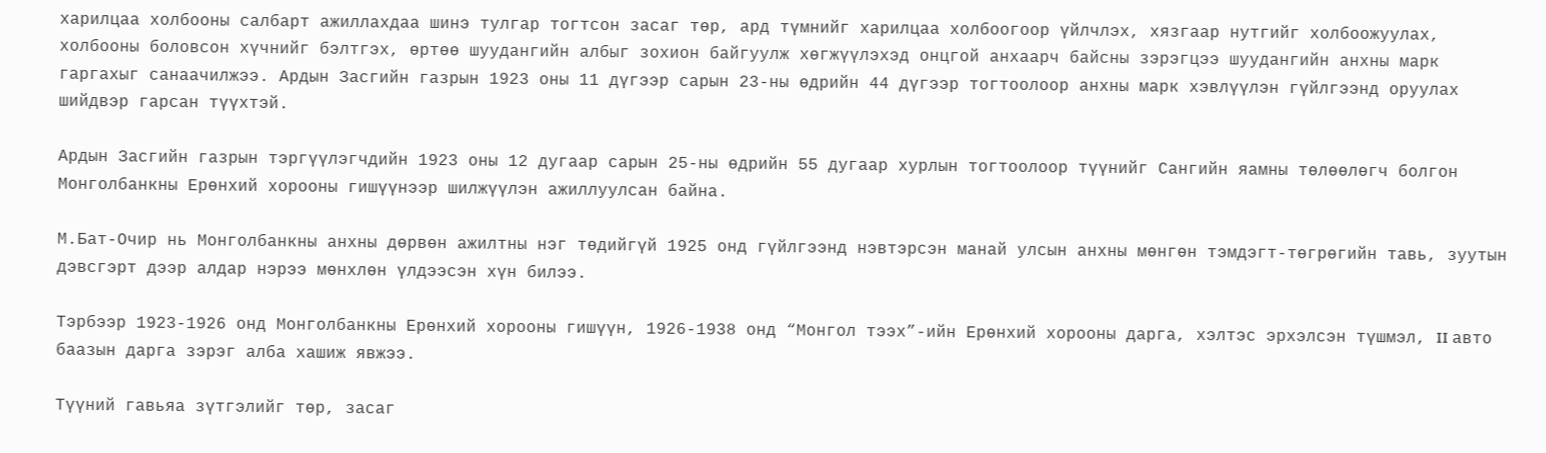харилцаа холбооны салбарт ажиллахдаа шинэ тулгар тогтсон засаг төр, ард түмнийг харилцаа холбоогоор үйлчлэх, хязгаар нутгийг холбоожуулах, холбооны боловсон хүчнийг бэлтгэх, өртөө шуудангийн албыг зохион байгуулж хөгжүүлэхэд онцгой анхаарч байсны зэрэгцээ шуудангийн анхны марк гаргахыг санаачилжээ. Ардын Засгийн газрын 1923 оны 11 дүгээр сарын 23-ны өдрийн 44 дүгээр тогтоолоор анхны марк хэвлүүлэн гүйлгээнд оруулах шийдвэр гарсан түүхтэй.

Ардын Засгийн газрын тэргүүлэгчдийн 1923 оны 12 дугаар сарын 25-ны өдрийн 55 дугаар хурлын тогтоолоор түүнийг Сангийн яамны төлөөлөгч болгон Монголбанкны Ерөнхий хорооны гишүүнээр шилжүүлэн ажиллуулсан байна.

М.Бат-Очир нь Монголбанкны анхны дөрвөн ажилтны нэг төдийгүй 1925 онд гүйлгээнд нэвтэрсэн манай улсын анхны мөнгөн тэмдэгт-төгрөгийн тавь, зуутын дэвсгэрт дээр алдар нэрээ мөнхлөн үлдээсэн хүн билээ.

Тэрбээр 1923-1926 онд Монголбанкны Ерөнхий хорооны гишүүн, 1926-1938 онд “Монгол тээх”-ийн Ерөнхий хорооны дарга, хэлтэс эрхэлсэн түшмэл, II авто баазын дарга зэрэг алба хашиж явжээ.

Түүний гавьяа зүтгэлийг төр, засаг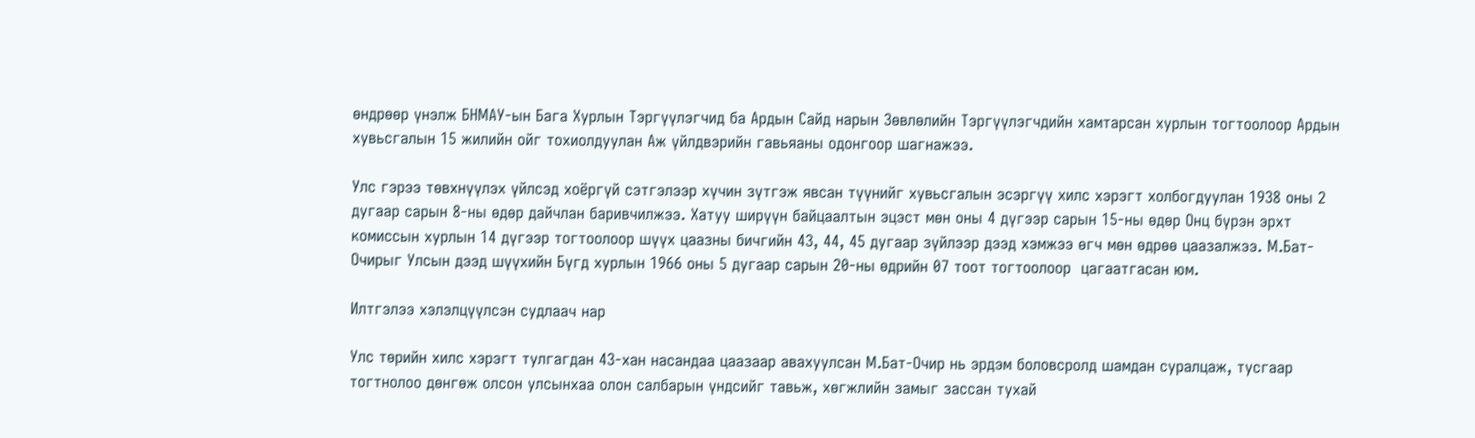өндрөөр үнэлж БНМАУ-ын Бага Хурлын Тэргүүлэгчид ба Ардын Сайд нарын Зөвлөлийн Тэргүүлэгчдийн хамтарсан хурлын тогтоолоор Ардын хувьсгалын 15 жилийн ойг тохиолдуулан Аж үйлдвэрийн гавьяаны одонгоор шагнажээ.

Улс гэрээ төвхнүүлэх үйлсэд хоёргүй сэтгэлээр хүчин зүтгэж явсан түүнийг хувьсгалын эсэргүү хилс хэрэгт холбогдуулан 1938 оны 2 дугаар сарын 8-ны өдөр дайчлан баривчилжээ. Хатуу ширүүн байцаалтын эцэст мөн оны 4 дүгээр сарын 15-ны өдөр Онц бүрэн эрхт комиссын хурлын 14 дүгээр тогтоолоор шүүх цаазны бичгийн 43, 44, 45 дугаар зүйлээр дээд хэмжээ өгч мөн өдрөө цаазалжээ. М.Бат-Очирыг Улсын дээд шүүхийн Бүгд хурлын 1966 оны 5 дугаар сарын 20-ны өдрийн 07 тоот тогтоолоор  цагаатгасан юм.

Илтгэлээ хэлэлцүүлсэн судлаач нар

Улс төрийн хилс хэрэгт тулгагдан 43-хан насандаа цаазаар авахуулсан М.Бат-Очир нь эрдэм боловсролд шамдан суралцаж, тусгаар тогтнолоо дөнгөж олсон улсынхаа олон салбарын үндсийг тавьж, хөгжлийн замыг зассан тухай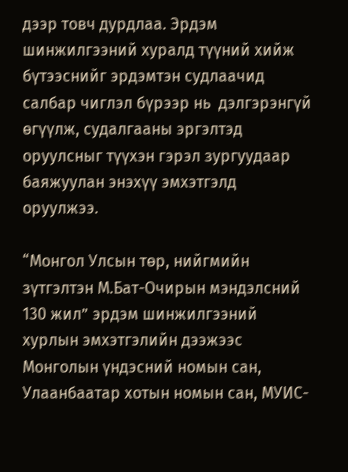дээр товч дурдлаа. Эрдэм шинжилгээний хуралд түүний хийж бүтээснийг эрдэмтэн судлаачид салбар чиглэл бүрээр нь  дэлгэрэнгүй өгүүлж, судалгааны эргэлтэд оруулсныг түүхэн гэрэл зургуудаар баяжуулан энэхүү эмхэтгэлд оруулжээ.

“Монгол Улсын төр, нийгмийн зүтгэлтэн М.Бат-Очирын мэндэлсний 130 жил” эрдэм шинжилгээний хурлын эмхэтгэлийн дээжээс Монголын үндэсний номын сан, Улаанбаатар хотын номын сан, МУИС-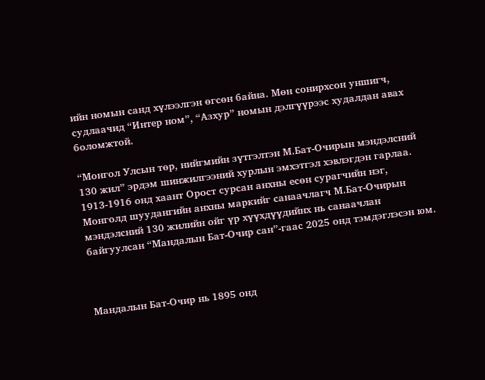ийн номын санд хүлээлгэн өгсөн байна. Мөн сонирхсон уншигч, судлаачид “Интер ном”, “Азхур” номын дэлгүүрээс худалдан авах боломжтой.

“Монгол Улсын төр, нийгмийн зүтгэлтэн М.Бат-Очирын мэндэлсний 130 жил” эрдэм шинжилгээний хурлын эмхэтгэл хэвлэгдэн гарлаа. 1913-1916 онд хаант Орост сурсан анхны есөн сурагчийн нэг, Монголд шуудангийн анхны маркийг санаачлагч М.Бат-Очирын мэндэлсний 130 жилийн ойг үр хүүхдүүдийнх нь санаачлан байгуулсан “Мандалын Бат-Очир сан”-гаас 2025 онд тэмдэглэсэн юм.



Мандалын Бат-Очир нь 1895 онд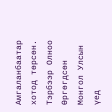Амгаланбаатар хотод төрсөн. Тэрбээр Олноо Өргөгдсөн Монгол Улсын үед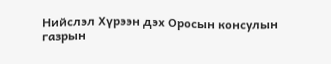Нийслэл Хүрээн дэх Оросын консулын газрын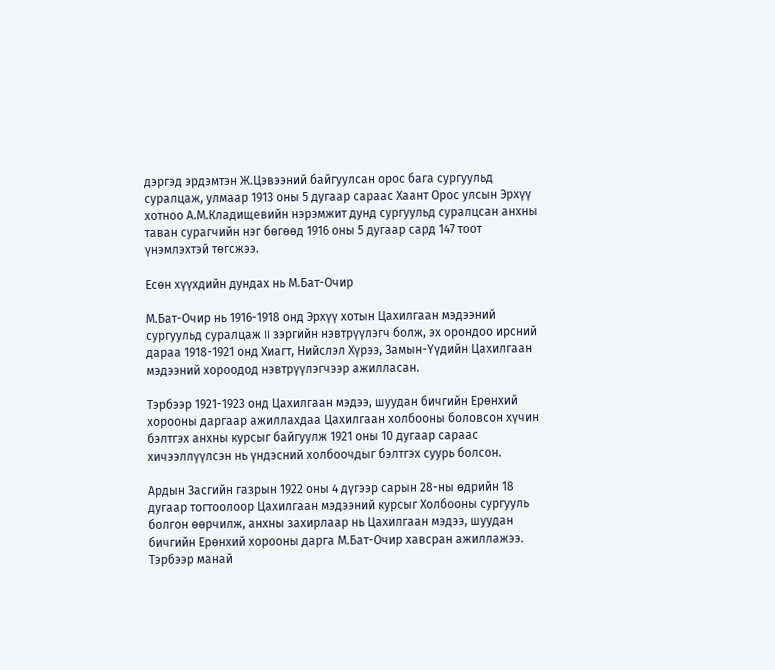дэргэд эрдэмтэн Ж.Цэвээний байгуулсан орос бага сургуульд суралцаж, улмаар 1913 оны 5 дугаар сараас Хаант Орос улсын Эрхүү хотноо А.М.Кладищевийн нэрэмжит дунд сургуульд суралцсан анхны таван сурагчийн нэг бөгөөд 1916 оны 5 дугаар сард 147 тоот үнэмлэхтэй төгсжээ.

Есөн хүүхдийн дундах нь М.Бат-Очир

М.Бат-Очир нь 1916-1918 онд Эрхүү хотын Цахилгаан мэдээний сургуульд суралцаж II зэргийн нэвтрүүлэгч болж, эх орондоо ирсний дараа 1918-1921 онд Хиагт, Нийслэл Хүрээ, Замын-Үүдийн Цахилгаан мэдээний хороодод нэвтрүүлэгчээр ажилласан.

Тэрбээр 1921-1923 онд Цахилгаан мэдээ, шуудан бичгийн Ерөнхий хорооны даргаар ажиллахдаа Цахилгаан холбооны боловсон хүчин бэлтгэх анхны курсыг байгуулж 1921 оны 10 дугаар сараас хичээллүүлсэн нь үндэсний холбоочдыг бэлтгэх суурь болсон.

Ардын Засгийн газрын 1922 оны 4 дүгээр сарын 28-ны өдрийн 18 дугаар тогтоолоор Цахилгаан мэдээний курсыг Холбооны сургууль болгон өөрчилж, анхны захирлаар нь Цахилгаан мэдээ, шуудан бичгийн Ерөнхий хорооны дарга М.Бат-Очир хавсран ажиллажээ. Тэрбээр манай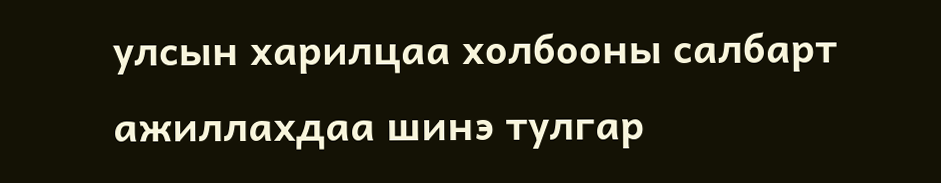улсын харилцаа холбооны салбарт ажиллахдаа шинэ тулгар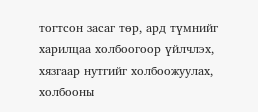тогтсон засаг төр, ард түмнийг харилцаа холбоогоор үйлчлэх, хязгаар нутгийг холбоожуулах, холбооны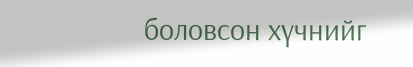боловсон хүчнийг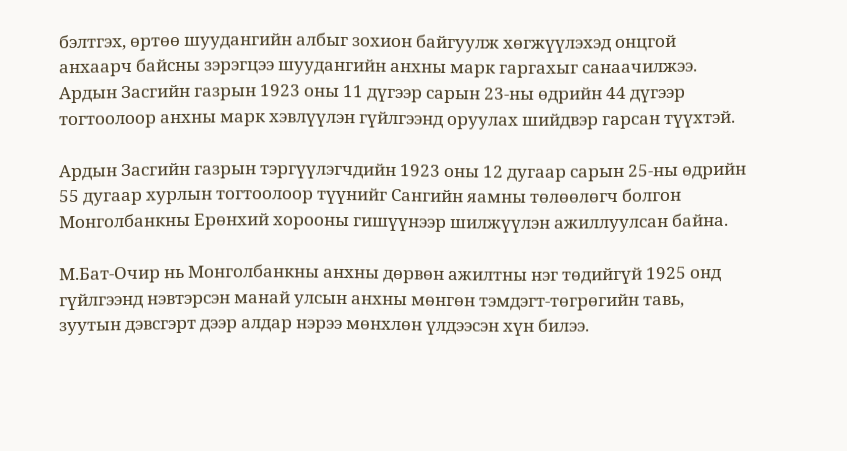бэлтгэх, өртөө шуудангийн албыг зохион байгуулж хөгжүүлэхэд онцгой анхаарч байсны зэрэгцээ шуудангийн анхны марк гаргахыг санаачилжээ. Ардын Засгийн газрын 1923 оны 11 дүгээр сарын 23-ны өдрийн 44 дүгээр тогтоолоор анхны марк хэвлүүлэн гүйлгээнд оруулах шийдвэр гарсан түүхтэй.

Ардын Засгийн газрын тэргүүлэгчдийн 1923 оны 12 дугаар сарын 25-ны өдрийн 55 дугаар хурлын тогтоолоор түүнийг Сангийн яамны төлөөлөгч болгон Монголбанкны Ерөнхий хорооны гишүүнээр шилжүүлэн ажиллуулсан байна.

М.Бат-Очир нь Монголбанкны анхны дөрвөн ажилтны нэг төдийгүй 1925 онд гүйлгээнд нэвтэрсэн манай улсын анхны мөнгөн тэмдэгт-төгрөгийн тавь, зуутын дэвсгэрт дээр алдар нэрээ мөнхлөн үлдээсэн хүн билээ.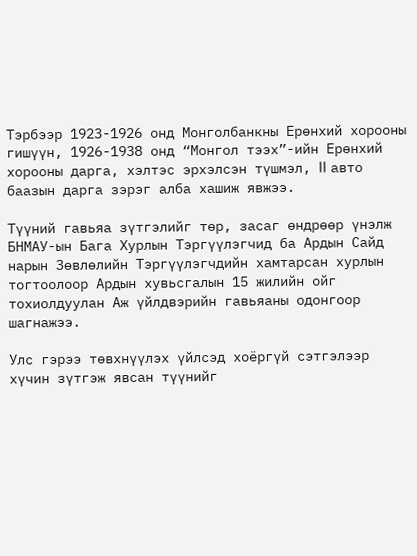Тэрбээр 1923-1926 онд Монголбанкны Ерөнхий хорооны гишүүн, 1926-1938 онд “Монгол тээх”-ийн Ерөнхий хорооны дарга, хэлтэс эрхэлсэн түшмэл, II авто баазын дарга зэрэг алба хашиж явжээ.

Түүний гавьяа зүтгэлийг төр, засаг өндрөөр үнэлж БНМАУ-ын Бага Хурлын Тэргүүлэгчид ба Ардын Сайд нарын Зөвлөлийн Тэргүүлэгчдийн хамтарсан хурлын тогтоолоор Ардын хувьсгалын 15 жилийн ойг тохиолдуулан Аж үйлдвэрийн гавьяаны одонгоор шагнажээ.

Улс гэрээ төвхнүүлэх үйлсэд хоёргүй сэтгэлээр хүчин зүтгэж явсан түүнийг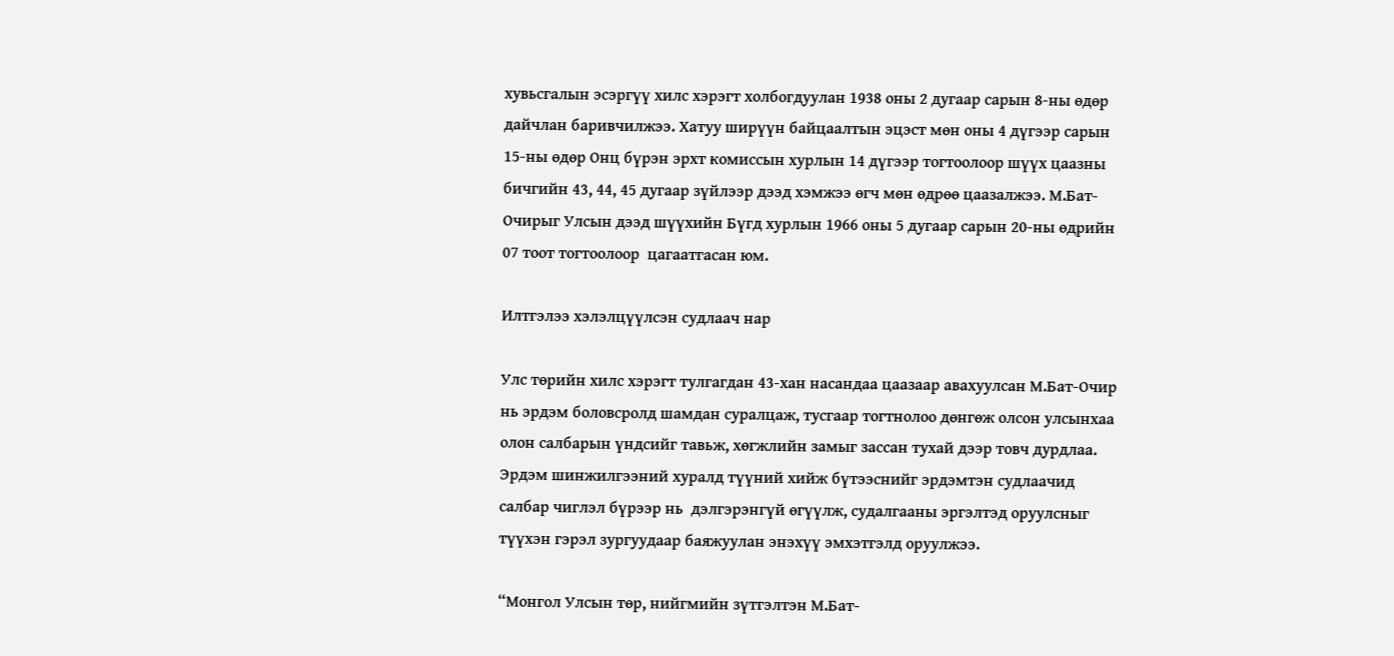хувьсгалын эсэргүү хилс хэрэгт холбогдуулан 1938 оны 2 дугаар сарын 8-ны өдөр дайчлан баривчилжээ. Хатуу ширүүн байцаалтын эцэст мөн оны 4 дүгээр сарын 15-ны өдөр Онц бүрэн эрхт комиссын хурлын 14 дүгээр тогтоолоор шүүх цаазны бичгийн 43, 44, 45 дугаар зүйлээр дээд хэмжээ өгч мөн өдрөө цаазалжээ. М.Бат-Очирыг Улсын дээд шүүхийн Бүгд хурлын 1966 оны 5 дугаар сарын 20-ны өдрийн 07 тоот тогтоолоор  цагаатгасан юм.

Илтгэлээ хэлэлцүүлсэн судлаач нар

Улс төрийн хилс хэрэгт тулгагдан 43-хан насандаа цаазаар авахуулсан М.Бат-Очир нь эрдэм боловсролд шамдан суралцаж, тусгаар тогтнолоо дөнгөж олсон улсынхаа олон салбарын үндсийг тавьж, хөгжлийн замыг зассан тухай дээр товч дурдлаа. Эрдэм шинжилгээний хуралд түүний хийж бүтээснийг эрдэмтэн судлаачид салбар чиглэл бүрээр нь  дэлгэрэнгүй өгүүлж, судалгааны эргэлтэд оруулсныг түүхэн гэрэл зургуудаар баяжуулан энэхүү эмхэтгэлд оруулжээ.

“Монгол Улсын төр, нийгмийн зүтгэлтэн М.Бат-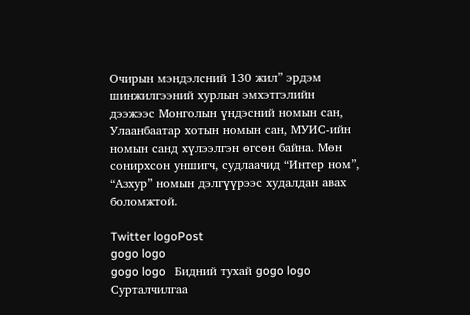Очирын мэндэлсний 130 жил” эрдэм шинжилгээний хурлын эмхэтгэлийн дээжээс Монголын үндэсний номын сан, Улаанбаатар хотын номын сан, МУИС-ийн номын санд хүлээлгэн өгсөн байна. Мөн сонирхсон уншигч, судлаачид “Интер ном”, “Азхур” номын дэлгүүрээс худалдан авах боломжтой.

Twitter logoPost
gogo logo
gogo logo   Бидний тухай gogo logo   Сурталчилгаа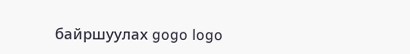байршуулах gogo logo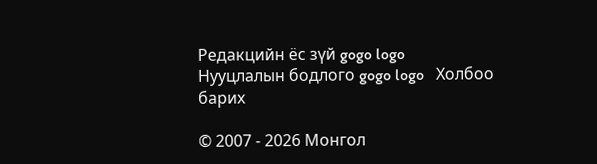Редакцийн ёс зүй gogo logo  Нууцлалын бодлого gogo logo   Холбоо барих

© 2007 - 2026 Монгол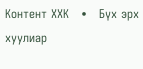Контент ХХК   •   Бүх эрх хуулиар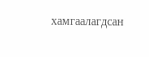хамгаалагдсан